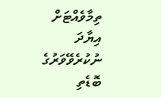ތިމާވެއްޓަށް އިޔާދަ ނުކުރެވޭވަރުގެ ބޮޑެތި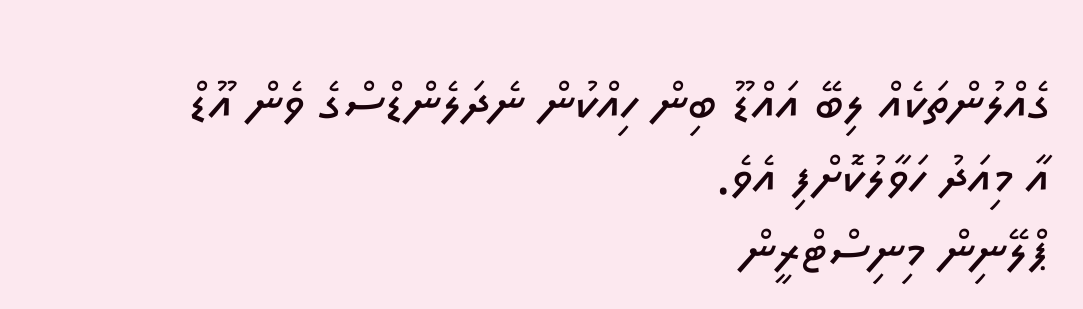ގެއްލުންތަކެއް ލިބޭ އައްޑޫ ބިން ހިއްކުން ނެދަލެންޑްސްގެ ވެން އޫޑް އާ މިއަދު ހަވާލުކޮށްފި އެވެ.
ޕްލޭނިން މިނިސްޓްރީން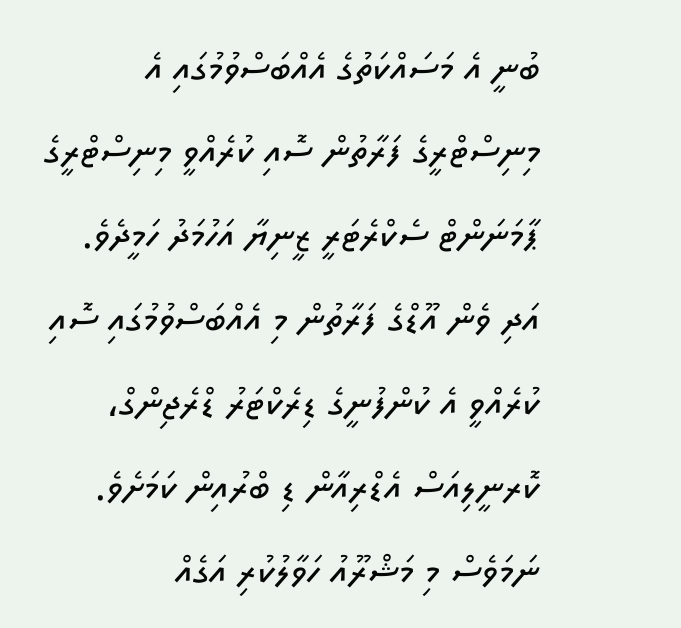ބުނީ އެ މަސައްކަތުގެ އެއްބަސްވުމުގައި އެ މިނިސްޓްރީގެ ފަރާތުން ސޮއި ކުރެއްވީ މިނިސްޓްރީގެ ޕާމަނަންޓް ސެކްރެޓަރީ ޒީނިޔާ އަހުމަދު ހަމީދެވެ. އަދި ވެން އޫޑްގެ ފަރާތުން މި އެއްބަސްވުމުގައި ސޮއި ކުރެއްވީ އެ ކުންފުނީގެ ޑިރެކްޓަރު ޑްރެޖިންގް، ކޮރނީލިއަސް އެޑްރިއާން ޑި ބްރުއިން ކަމަށެވެ. ނަމަވެސް މި މަޝްރޫއު ހަވާލުކުރި އަގެއް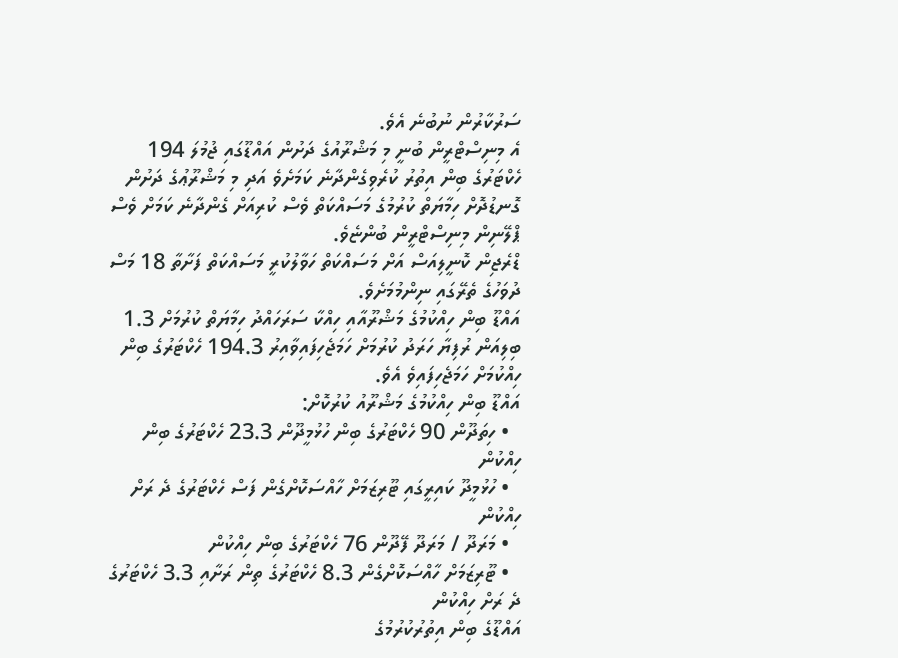ސަރުކާރުން ނުބުނެ އެވެ.
އެ މިނިސްޓްރީން ބުނީ މި މަޝްރޫއުގެ ދަށުން އައްޑޫގައި ޖުމުލަ 194 ހެކްޓަރުގެ ބިން އިތުރު ކުރެވިގެންދާނެ ކަމަށެވެ އަދި މި މަޝްރޫޢުގެ ދަށުން ގޮނޑުދޮށް ހިމާޔަތް ކުރުމުގެ މަސައްކަތް ވެސް ކުރިއަށް ގެންދާނެ ކަމަށް ވެސް ޕްލޭނިން މިނިސްޓްރީން ބުންޏެވެ.
ޑްރެޖިން ކޮނީލިއަސް އަށް މަސައްކަތް ހަވާލުކުރީ މަސައްކަތް ފަށާތާ 18 މަސް ދުވަހުގެ ތެރޭގައި ނިންމުމަށެވެ.
އައްޑޫ ބިން ހިއްކުމުގެ މަޝްރޫއާއި ހިއްކާ ސަރަހައްދު ހިމާޔަތް ކުރުމަށް 1.3 ބިލިއަން ރުފިޔާ ހަރަދު ކުރުމަށް ހަމަޖެހިފައިވާއިރު 194.3 ހެކްޓަރުގެ ބިން ހިއްކުމަށް ހަމަޖެހިފައިވެ އެވެ.
އައްޑޫ ބިން ހިއްކުމުގެ މަޝްރޫއު ކުރުކޮށް:
  • ހިތަދޫން 90 ހެކްޓަރުގެ ބިން ހުޅުމީދޫން 23.3 ހެކްޓަރުގެ ބިން ހިއްކުން
  • ހުޅުމީދޫ ކައިރީގައި ޓޫރިޒަމަށް ހާއްސަކޮށްގެން ފަސް ހެކްޓަރުގެ ދެ ރަށް ހިއްކުން
  • މަރަދޫ / މަރަދޫ ފޭދޫން 76 ހެކްޓަރުގެ ބިން ހިއްކުން
  • ޓޫރިޒަމަށް ހާއްސަކޮށްގެން 8.3 ހެކްޓަރުގެ ތިން ރަށާއި 3.3 ހެކްޓަރުގެ ދެ ރަށް ހިއްކުން
އައްޑޫގެ ބިން އިތުރުކުރުމުގެ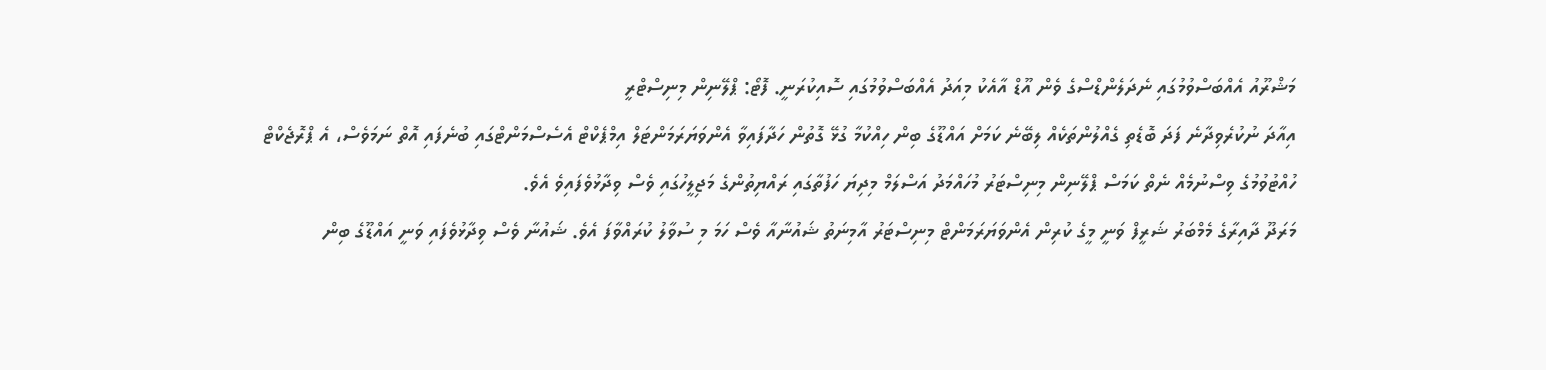މަޝްރޫއު އެއްބަސްވުމުގައި ނެދަލެންޑްސްގެ ވެން އޫޑް އާއެކު މިއަދު އެއްބަސްވުމުގައި ސޮއިކުރަނީ. ފޮޓޯ: ޕްލޭނިން މިނިސްޓްރީ
އިއާދަ ނުކުރެވިދާނެ ފަދަ ބޮޑެތި ގެއްލުންތަކެއް ލިބޭނެ ކަމަށް އައްޑޫގެ ބިން ހިއްކުމާ ގުޅޭ ގޮތުން ހަދާފައިވާ އެންވަޔަރަމަންޓަލް އިމްޕެކްޓް އެސެސްމަންޓްގައި ބުނެފައި އޮތް ނަމަވެސް، އެ ޕްރޮޖެކްޓް ހުއްޓުވުމުގެ ވިސްނުމެއް ނެތް ކަމަސް ޕްލޭނިން މިނިސްޓަރު މުހައްމަދު އަސްލަމް މިދިޔަ ހަފުތާގައި ރައްޔިތުންގެ މަޖިލީހުގައި ވެސް ވިދާޅުވެފައިވެ އެވެ.
މަރަދޫ ދާއިރާގެ މެމްބަރު ޝަރީފް ވަނީ މީގެ ކުރިން އެންވަޔަރަމަންޓް މިނިސްޓަރު އާމިނަތު ޝައުނާއާ ވެސް ހަމަ މި ސުވާލު ކުރައްވާފަ އެވެ. ޝައުނާ ވެސް ވިދާޅުވެފައި ވަނީ އައްޑޫގެ ބިން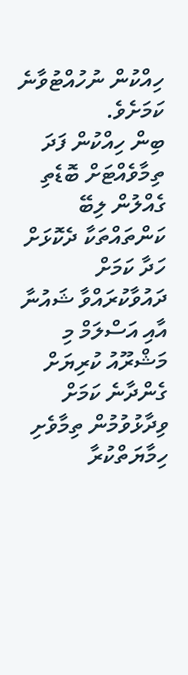ހިއްކުން ނުހުއްޓުވާނެ ކަމަށެވެ.
ބިން ހިއްކުން ފަދަ ތިމާވެއްޓަށް ބޮޑެތި ގެއްލުން ލިބޭ ކަންތައްތަކާ ދެކޮޅަށް ހަދާ ކަމަށް ދައުވާކުރައްވާ ޝައުނާ އާއި އަސްލަމް މި މަޝްރޫއު ކުރިޔަށް ގެންދާނެ ކަމަށް ވިދާޅުވުމުން ތިމާވެށި ހިމާޔަތްކުރާ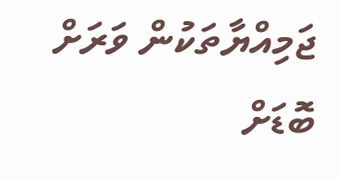ޖަމިއްޔާތަކުން ވަރަށް ބޮޑަށް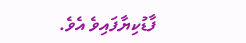ފާޑުކިޔާފައިވެ އެވެ.